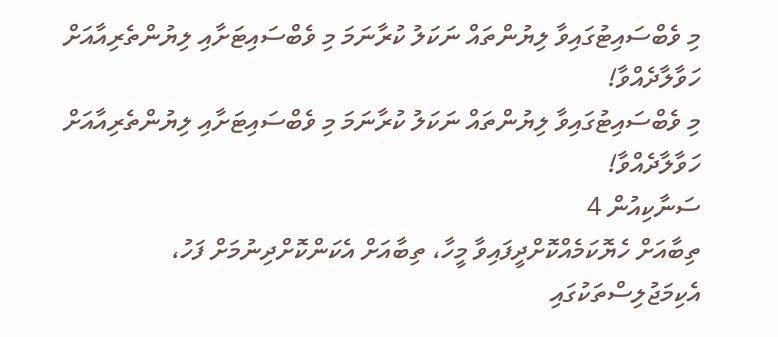މި ވެބްސައިޓުގައިވާ ލިޔުންތައް ނަކަލު ކުރާނަމަ މި ވެބްސައިޓަށާއި ލިޔުންތެރިއާއަށް ހަވާލާދެއްވާ!
މި ވެބްސައިޓުގައިވާ ލިޔުންތައް ނަކަލު ކުރާނަމަ މި ވެބްސައިޓަށާއި ލިޔުންތެރިއާއަށް ހަވާލާދެއްވާ!
ސަނާކިއުން 4
ތިބާއަށް ހެޔޮކަމެއްކޮށްދީފައިވާ މީހާ، ތިބާއަށް އެކަންކޮށްދިނުމަށް ފަހު، އެކިމަޖުލިސްތަކުގައި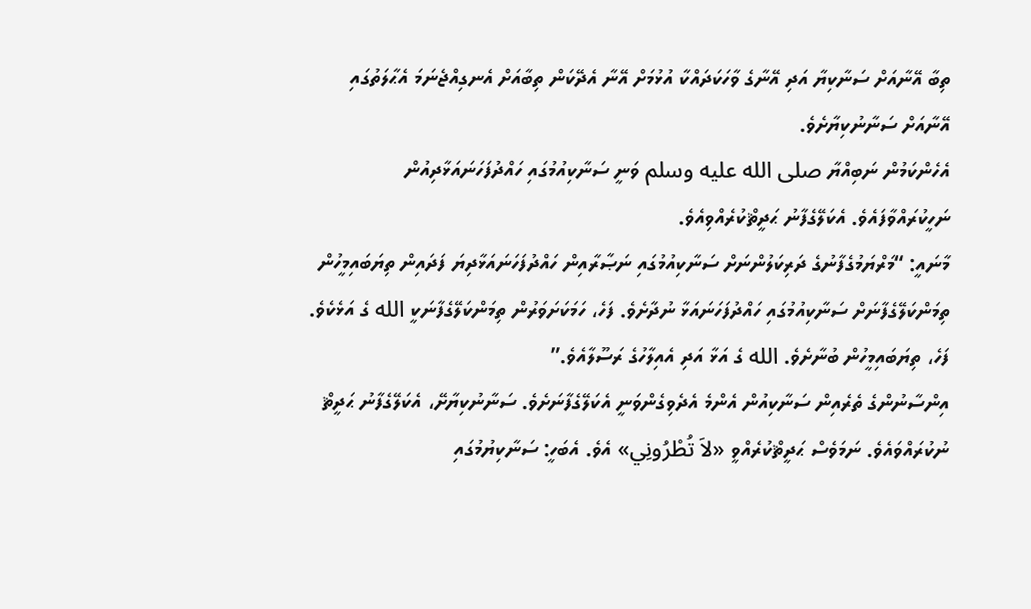ތިބާ އޭނާއަށް ސަނާކިޔާ އަދި އޭނާގެ ވާހަކަދައްކާ އުޅުމަށް އޭނާ އެދޭކަން ތިބާއަށް އެނގިއްޖެނަމަ އެޙާލަތުގައި އޭނާއަށް ސަނާނުކިޔާށެވެ.
އެހެންކަމުން ނަބިއްޔާ صلى الله عليه وسلم ވަނީ ސަނާކިއުމުގައި ހައްދުފަހަނައަޅާދިއުން ނަހީކުރައްވާފައެވެ. އެކަލޭގެފާނު ޙަދީޘްކުރެއްވިއެވެ.
މާނައީ: “މަރްޔަމުގެފާނުގެ ދަރިކަލުންނަށް ސަނާކިއުމުގައި ނަޞާރާއިން ހައްދުފަހަނައަޅާދިޔަ ފަދައިން ތިޔަބައިމީހުން ތިމަންކަލޭގެފާނަށް ސަނާކިއުމުގައި ހައްދުފަހަނައަޅާ ނުދާށެވެ. ފަހެ، ހަމަކަށަވަރުން ތިމަންކަލޭގެފާނަކީ الله ގެ އަޅެކެވެ. ފަހެ، ތިޔަބައިމީހުން ބުނާށެވެ. الله ގެ އަޅާ އަދި އެއިލާހުގެ ރަސޫލާއެވެ.”
އިންސާނުންގެ ތެރެއިން ސަނާކިއުން އެންމެ އެދެވިގެންވަނީ އެކަލޭގެފާނަށެވެ. ސަނާނުކިޔާށޭ، އެކަލޭގެފާނު ޙަދީޘް ނުކުރައްވައެވެ. ނަމަވެސް ޙަދީޘްކުރެއްވީ «لاَ تُطْرُونِي» އެވެ. އެބަހީ: ސަނާކިޔުމުގައި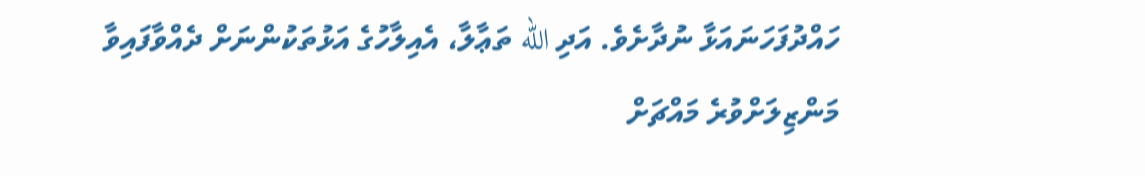ހައްދުފަހަނައަޅާ ނުދާށެވެ. އަދި الله ތަޢާލާ، އެއިލާހުގެ އަޅުތަކުންނަށް ދެއްވާފައިވާ މަންޒިލަށްވުރެ މައްޗަށް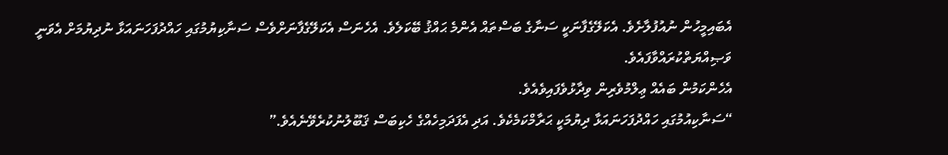އެބައިމީހުން ނުއުފުލާށެވެ. އެކަލޭގެފާނަކީ ސަނާގެ ބަސްތައް އެންމެ ޙައްޤު ބޭކަލެވެ. އެހެނަސް އެކަލޭގެފާނަށްވެސް ސަނާކިޔުމުގައި ހައްދުފަހަނައަޅާ ނުދިޔުމަށް އެވަނީ ވަޞިއްޔަތްކުރައްވާފައެވެ.
އެހެންކަމުން ބައެއް ޢިލްމުވެރިން ވިދާޅުވެފައިވެއެވެ.
“ސަނާކިއުމުގައި ހައްދުފަހަނައަޅާ ދިޔުމަކީ ޙަރާމްކަމެކެވެ. އަދި އެފަދަމިހެއްގެ ހެކިބަސް ޤަބޫލުނުކުރެވޭނެއެވެ.”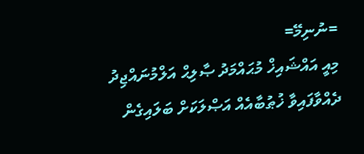=ނުނިމޭ=
މިއީ އައްޝައިޚް މުޙައްމަދު ޞާލިޙް އަލްމުނައްޖިދު ދެއްވާފައިވާ ޚުޠުބާއެއް އަޞްލަކަށް ބަލައިގެން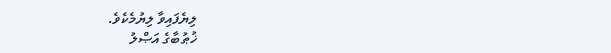ލިޔެފައިވާ ލިޔުމެކެވެ.
ޚުޠުބާގެ އަޞްލު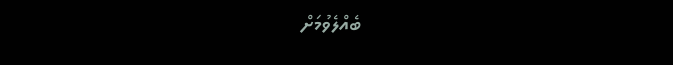ބެއްލެވުމަށް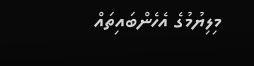މިލިޔުމުގެ އެހެންބައިތައް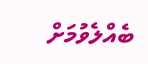ބެއްލެވުމަށް